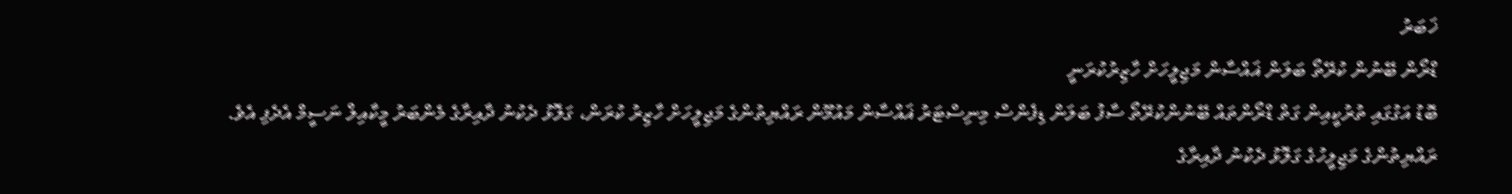ޚަބަރު
ޑްރޯން ބޭނުން ކުރޭތޯ ބަލަން ޣައްސާން މަޖިލީހަށް ހާޒިރުކުރަނީ
ބޮޑު އަގުގައި ތުރުކީއިން ގަތް ޑްރޯންތައް ބޭނުންކުރޭތޯ ސާފު ބަލަން ޑިފެންސް މިނިސްޓަރު ޣައްސާން މައުމޫން ރައްޔިތުންގެ މަޖިލީހަށް ހާޒިރު ކުރަން، ގަލޮޅު ދެކުނު ދާއިރާގެ މެންބަރު މީކާއިލް ނަސީމް އެދެފި އެވެ.
ރައްޔިތުންގެ މަޖިލީހުގެ ގަލޮޅު ދެކުނު ދާއިރާގެ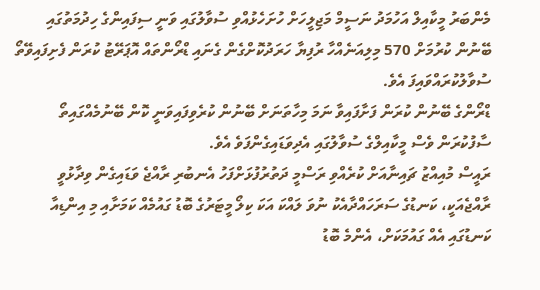މެންބަރު މީކާއިލް އަހުމަދު ނަސީމް މަޖިލީހަށް ހުށަހެޅުއްވި ސުވާލުގައި ވަނީ ސިފައިންގެ ހިދުމަތުގައި ބޭނުން ކުރުމަށް 570 މިލިއަނެއްހާ ރުފިޔާ ހަރަދުކޮށްގެން ގެނައި ޑްރޯންތައް އޮޕަރޭޓު ކުރަން ފެށިފައިވޭތޯ ސުވާލުކުރައްވައިފަ އެވެ.
ޑްރޯންގެ ބޭނުން ކުރަން ފަށާފައިވާ ނަމަ މިހާތަނަށް ބޭނުން ކުރެވިފައިވަނީ ކޮން ބޭނުމެއްގައިތޯ ސާފުކުރަން ވެސް މީކާއިލްގެ ސުވާލުގައި އެދިވަޑައިގެންފަވެ އެވެ.
ރައީސް މުއިއްޒު ޗައިނާއަށް ކުރެއްވި ރަސްމީ ދަތުރުފުޅަށްފަހު އެނބުރި ރާއްޖެ ވަޑައިގެން ވިދާޅުވީ ރާއްޖެއަކީ، ކަނޑުގެ ސަރަހައްދާއެކު ނުވަ ލައްކަ އަކަ ކިލޯ މީޓަރުގެ ބޮޑު ގައުމެއް ކަމަށާއި މި އިންޑިއާ ކަނޑުގައި އެއް ގައުމަކަށް، އެންމެ ބޮޑު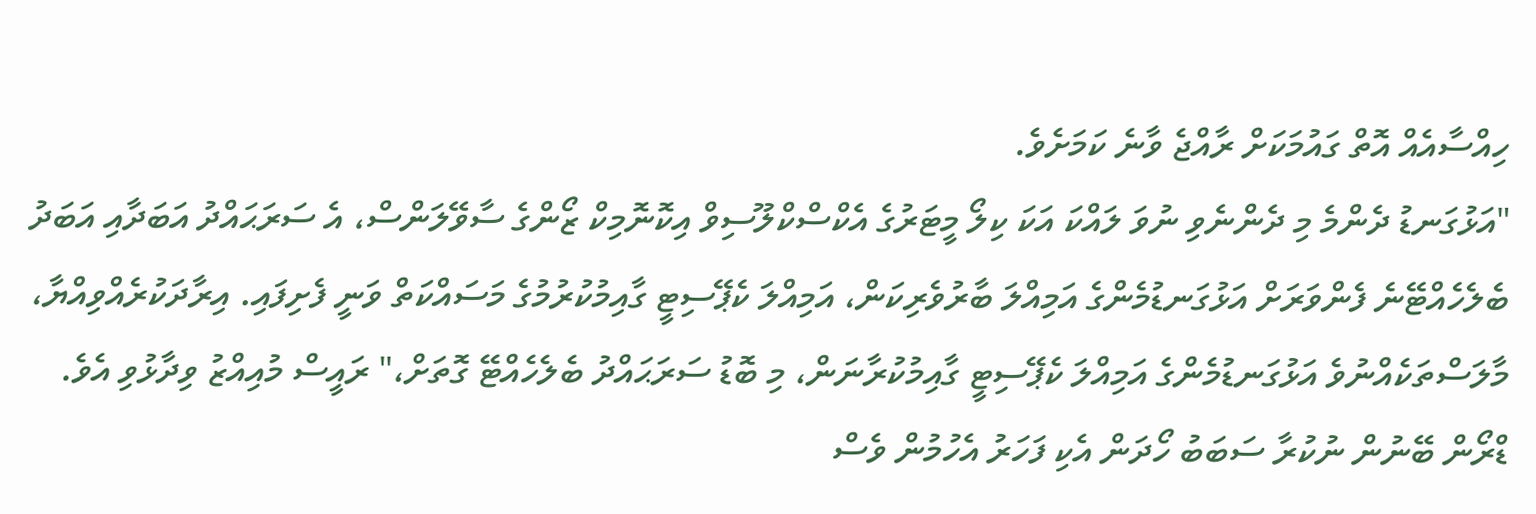ހިއްސާއެއް އޮތް ގައުމަކަށް ރާއްޖެ ވާނެ ކަމަށެވެ.
"އަޅުގަނޑު ދެންމެ މި ދެންނެވި ނުވަ ލައްކަ އަކަ ކިލޯ މީޓަރުގެ އެކްސްކްލޫސިވް އިކޮނޮމިކް ޒޯންގެ ސާވޭލަންސް، އެ ސަރަޙައްދު އަބަދާއި އަބަދު ބެލެހެއްޓޭނެ ފެންވަރަށް އަޅުގަނޑުމެންގެ އަމިއްލަ ބާރުވެރިކަން، އަމިއްލަ ކެޕޭސިޓީ ގާއިމުކުރުމުގެ މަސައްކަތް ވަނީ ފެށިފައި. އިރާދަކުރެއްވިއްޔާ، މާލަސްތަކެއްނުވެ އަޅުގަނޑުމެންގެ އަމިއްލަ ކެޕޭސިޓީ ގާއިމުކުރާނަން، މި ބޮޑު ސަރަޙައްދު ބެލެހެއްޓޭ ގޮތަށް،" ރައީސް މުއިއްޒު ވިދާޅުވި އެވެ.
ޑްރޯން ބޭނުން ނުކުރާ ސަބަބު ހޯދަން އެކި ފަހަރު އެހުމުން ވެސް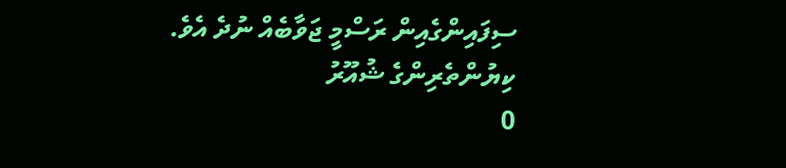ސިފައިންގެއިން ރަސްމީ ޖަވާބެއް ނުދެ އެވެ.
ކިޔުންތެރިންގެ ޝުއޫރު
0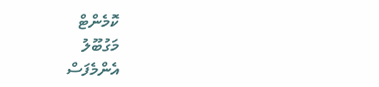ކޮމެންޓް
މަގުބޫލު
އެންމެފަސް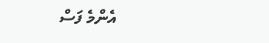އެންމެ ފަސް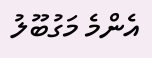އެންމެ މަގުބޫލު